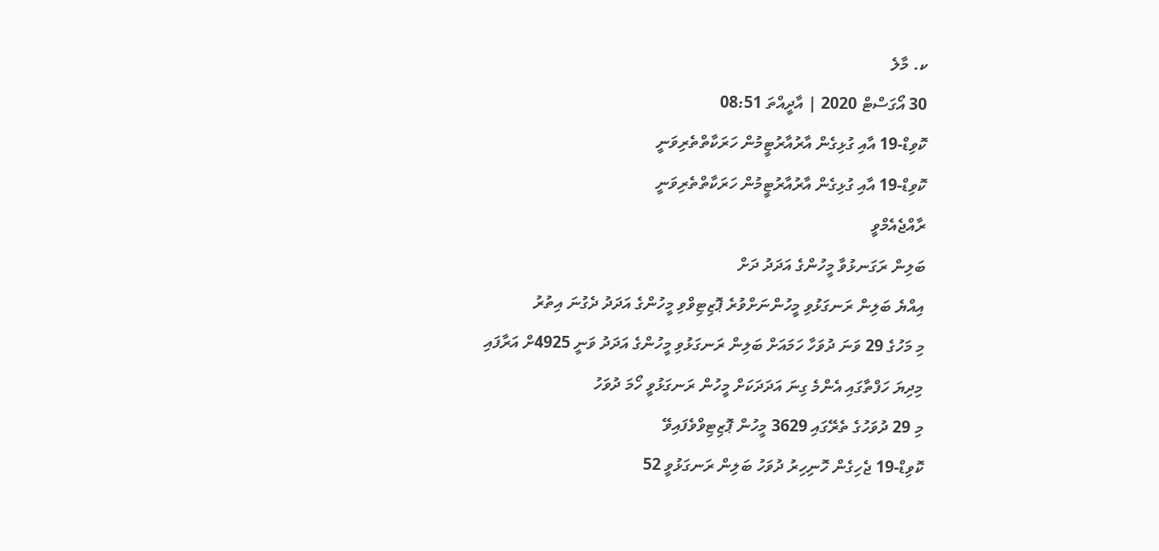ކ. މާލެ
30 އޯގަސްޓް 2020 | އާދީއްތަ 08:51
ކޮވިޑް-19 އާއި ގުޅިގެން އާރުއާރުޓީމުން ހަރަކާތްތެރިވަނީ
ކޮވިޑް-19 އާއި ގުޅިގެން އާރުއާރުޓީމުން ހަރަކާތްތެރިވަނީ
ރާއްޖެއެމްވީ
ބަލިން ރަގަނޅުވާ މީހުންގެ އަދަދު ދަށް
އިއްޔެ ބަލިން ރަނގަޅުވި މީހުންނަށްވުރެ ޕޮޒިޓިވްވި މީހުންގެ އަދަދު ދެގުނަ އިތުރު
މި މަހުގެ 29 ވަނަ ދުވަހާ ހަމައަށް ބަލިން ރަނގަޅުވި މީހުންގެ އަދަދު ވަނީ 4925ށް އަރާފައި
މިދިޔަ ހަފްތާގައި އެންމެ ގިނަ އަދަދަކަށް މީހުން ރަނގަޅުވީ ހޯމަ ދުވަހު
މި 29 ދުވަހުގެ ތެރޭގައި 3629 މީހުން ޕޮޒިޓިވްވެފައިވޭ
ކޮވިޑް-19 ޖެހިގެން ހޮނިހިރު ދުވަހު ބަލިން ރަނގަޅުވީ 52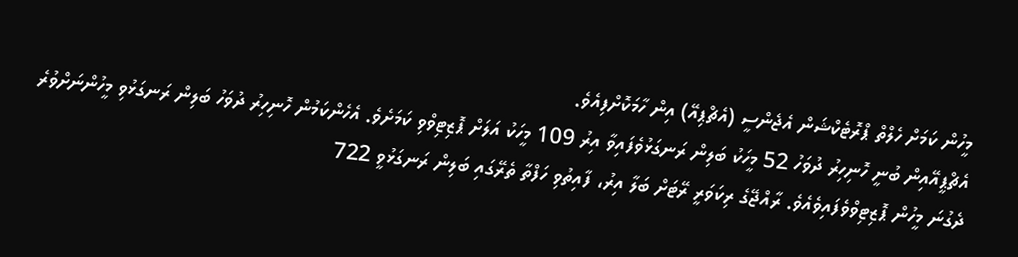މީހުން ކަމަށް ހެލްތް ޕްރޮޓެކްޝަން އެޖެންސީ (އެޗްޕިއޭ) އިން ހާމަކޮށްފިއެވެ.
އެޗްޕީއޭއިން ބުނީ ހޮނިހިރު ދުވަހު 52 މީހަކު ބަލިން ރަނގަޅުވެފައިވާ އިރު 109 މީހަކު އަލަށް ޕޮޒިޓިވްވި ކަމަށެވެ. އެހެންކަމުން ހޮނިހިރު ދުވަހު ބަލިން ރަނގަޅުވި މީހުންނަށްވުރެ ދެގުނަ މީހުން ޕޮޒިޓިވްވެފައިވެއެވެ. ރާއްޖޭގެ ރިކަވަރީ ރޭޓަށް ބަލާ އިރު، ފާއިތުވި ހަފްތާ ތެރޭގައި ބަލިން ރަނގަޅުވީ 722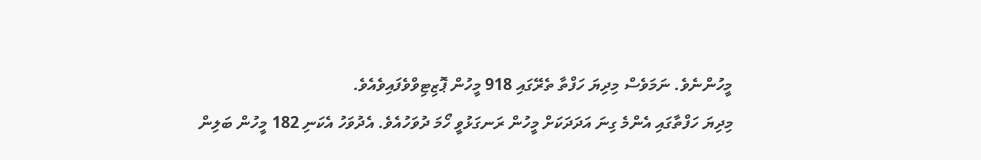މީހުންނެވެ. ނަމަވެސް މިދިޔަ ހަފްތާ ތެރޭގައި 918 މީހުން ޕޮޒިޓިވްވެފައިވެއެވެ.
މިދިޔަ ހަފްތާގައި އެންމެ ގިނަ އަދަދަކަށް މީހުން ރަނގަޅުވީ ހޯމަ ދުވަހުއެވެ. އެދުވަހު އެކަނި 182 މީހުން ބަލިން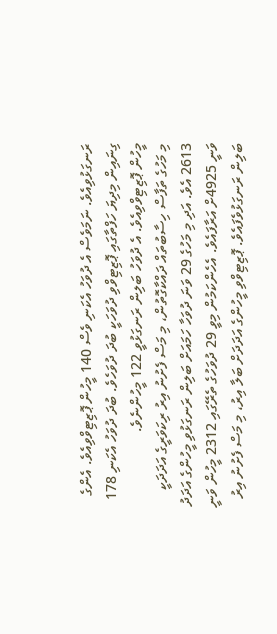ރަނގަޅުވިއެވެ. ނަމަވެސް އެ ދުވަހު އެކަނި ވެސް 140 މީހުން ޕޮޒިޓިވްވިއެވެ. އެންގެ ގިނައިން މިދިޔަ ހަފްތާގައި ޕޮޒިޓިވްވި ދުވަހަކީ ބުދަ ދުވަހެވެ. ބުދަ ދުވަހު އެކަނި 178 މީހުން ޕޮޒިޓިވްވިއެވެ. އެ ދުވަހު ބަލިން ރަނގަޅުވީ 122 މީހުންނެވެ.
މި މަހުގެ ތަފާސް ހިސާބުތައް ދައްކާގޮތުން، މި މަސް ފެށުނު އިރު ރިކަވަރީގެ އަދަދަކީ 2613 އެވެ. އަދި މި މަހުގެ 29 ވަނަ ދުވަހާ ހަމައަށް ބަލިން ރަނގަޅުވި މީހުންގެ އަދަދު ވަނީ 4925ށް އަރާފައެވެ. އެހެންކަމުން މިވީ 29 ދުވަހުގެ ތެރޭގައި 2312 މީހުން ވަނީ ބަލިން ރަނގަޅުވެފައެވެ. ޕޮޒިޓިވްވި މީހުންގެ އަދަދަށް ބަލާ އިރު، މި މަސް ފެށުނު އިރު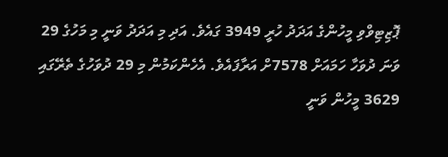ޕޮޒިޓިވްވި މީހުންގެ އަދަދު ހުރީ 3949 ގައެވެ. އަދި މި އަދަދު ވަނީ މި މަހުގެ 29 ވަނަ ދުވަހާ ހަމައަށް 7578ށް އަރާފައެވެ. އެހެންކަމުން މި 29 ދުވަހުގެ ތެރޭގައި 3629 މީހުން ވަނީ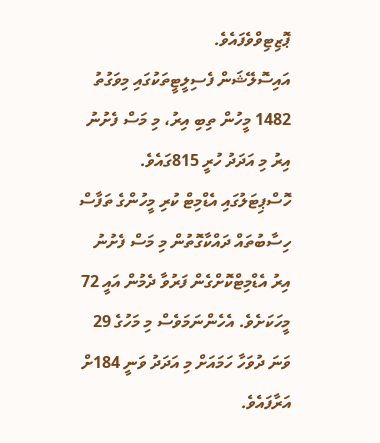ޕޮޒިޓިވްވެފައެވެ.
އައިސޮލޭޝަން ފެސިލީޓީތަކުގައި މިވަގުތު 1482 މީހުން ތިބި އިރު، މި މަސް ފެށުނު އިރު މި އަދަދު ހުރީ 815ގައެވެ. ހޮސްޕިޓަލުގައި އެޑްމިޓް ކުރި މީހުންގެ ތަފާސް ހިސާބުތައް ދައްކާގޮތުން މި މަސް ފެށުނު އިރު އެޑްމިޓްކޮށްގެން ފަރުވާ ދެމުން އައީ 72 މީހަކަށެވެ. އެހެންނަމަވެސް މި މަހުގެ 29 ވަނަ ދުވަހާ ހަމައަށް މި އަދަދު ވަނީ 184ށް އަރާފައެވެ.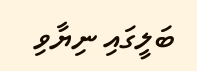ބަލީގައި ނިޔާވި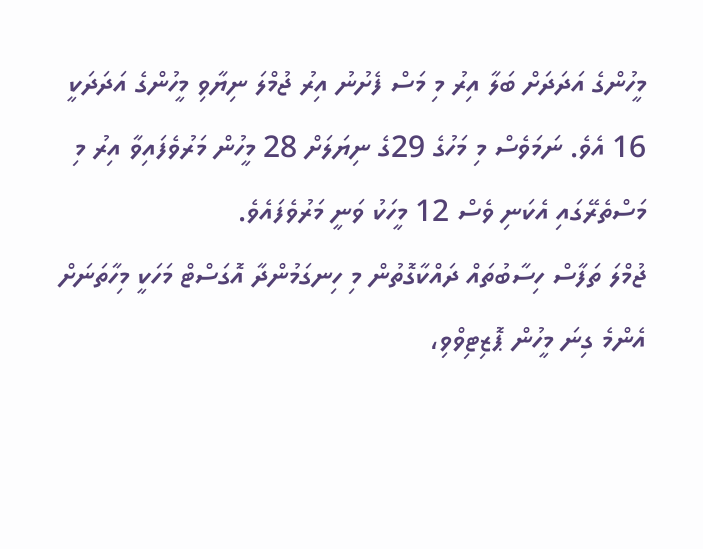މީހުންގެ އަދަދަށް ބަލާ އިރު މި މަސް ފެށުނު އިރު ޖުމްލަ ނިޔާވި މީހުންގެ އަދަދަކީ 16 އެވެ. ނަމަވެސް މި މަހުގެ 29ގެ ނިޔަލަށް 28 މީހުން މަރުވެފައިވާ އިރު މި މަސްތެރޭގައި އެކަނި ވެސް 12 މީހަކު ވަނީ މަރުވެފައެވެ.
ޖުމްލަ ތަފާސް ހިސާބުތައް ދައްކާގޮތުން މި ހިނގަމުންދާ އޮގަސްޓް މަހަކީ މިހާތަނަށް އެންމެ ގިނަ މީހުން ޕޮޒިޓިވްވި،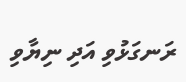ރަނގަޅުވި އަދި ނިޔާވި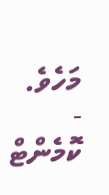މަހެވެ.
- ކޮމެންޓް